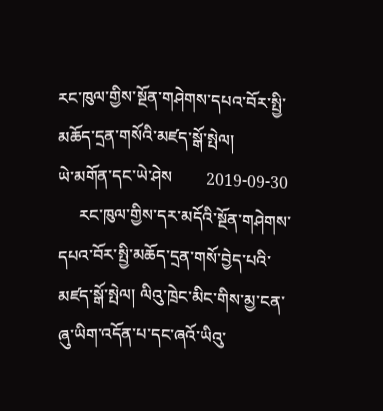རང་ཁུལ་གྱིས་སྔོན་གཤེགས་དཔའ་བོར་སྤྱི་མཆོད་དྲན་གསོའི་མཛད་སྒོ་སྤེལ།
ཡེ་མགོན་དང་ཡེ་ཤེས        2019-09-30
     རང་ཁུལ་གྱིས་དར་མདོའི་སྔོན་གཤེགས་དཔའ་བོར་སྤྱི་མཆོད་དྲན་གསོ་བྱེད་པའི་མཛད་སྒོ་སྤེལ། ལིའུ་ཁྲེང་མིང་གིས་མྱ་ངན་ཞུ་ཡིག་འདོན་པ་དང་ཞའོ་ཡིའུ་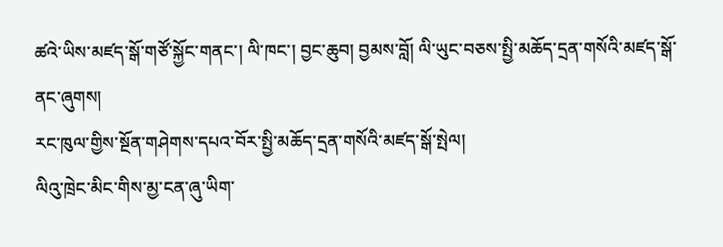ཚའེ་ཡིས་མཛད་སྒོ་གཙོ་སྐྱོང་གནང་། ལི་ཁང་། བྱང་ཆུབ། བྱམས་བློ། ལི་ཡུང་བཅས་སྤྱི་མཆོད་དྲན་གསོའི་མཛད་སྒོ་ནང་ཞུགས།
རང་ཁུལ་གྱིས་སྔོན་གཤེགས་དཔའ་བོར་སྤྱི་མཆོད་དྲན་གསོའི་མཛད་སྒོ་སྤེལ།
ལིའུ་ཁྲེང་མིང་གིས་མྱ་ངན་ཞུ་ཡིག་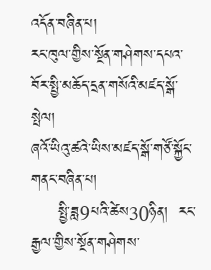འདོན་བཞིན་པ།
རང་ཁུལ་གྱིས་སྔོན་གཤེགས་དཔའ་བོར་སྤྱི་མཆོད་དྲན་གསོའི་མཛད་སྒོ་སྤེལ།
ཞའོ་ཡིའུ་ཚའེ་ཡིས་མཛད་སྒོ་གཙོ་སྐྱོང་གནང་བཞིན་པ།
     སྤྱི་ཟླ9པའི་ཚེས30ཉིན།  རང་རྒྱལ་གྱིས་སྔོན་གཤེགས་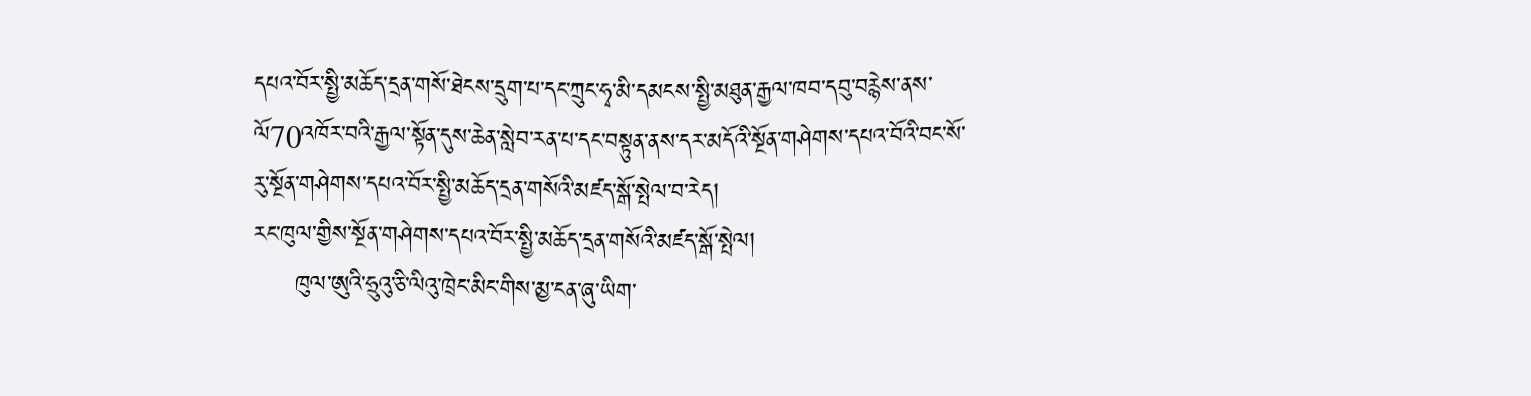དཔའ་བོར་སྤྱི་མཆོད་དྲན་གསོ་ཐེངས་དྲུག་པ་དང་ཀྲུང་ཧྭ་མི་དམངས་སྤྱི་མཐུན་རྒྱལ་ཁབ་དབུ་བརྙེས་ནས་ལོ70འཁོར་བའི་རྒྱལ་སྟོན་དུས་ཆེན་སླེབ་རན་པ་དང་བསྟུན་ནས་དར་མདོའི་སྔོན་གཤེགས་དཔའ་བོའི་བང་སོ་རུ་སྔོན་གཤེགས་དཔའ་བོར་སྤྱི་མཆོད་དྲན་གསོའི་མཛད་སྒོ་སྤེལ་བ་རེད།
རང་ཁུལ་གྱིས་སྔོན་གཤེགས་དཔའ་བོར་སྤྱི་མཆོད་དྲན་གསོའི་མཛད་སྒོ་སྤེལ།
     ཁུལ་ཨུའི་ཧྲུའུ་ཅི་ལིའུ་ཁྲེང་མིང་གིས་མྱ་ངན་ཞུ་ཡིག་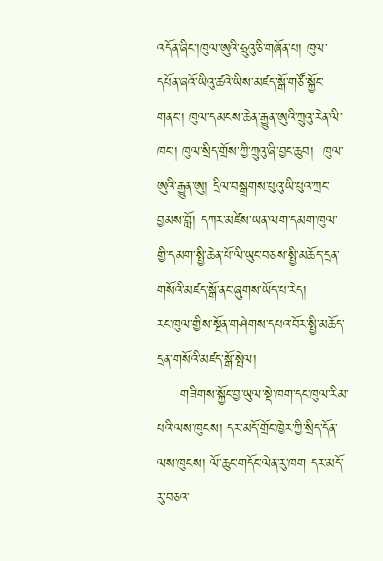འདོན་ཞིང་།ཁུལ་ཨུའི་ཧྲུའུ་ཅི་གཞོན་པ། ཁུལ་དཔོན་ཞའོ་ཡིའུ་ཚའེ་ཡིས་མཛད་སྒོ་གཙོ་སྐྱོང་གནང་། ཁུལ་དམངས་ཆེན་རྒྱུན་ཨུའི་ཀྲུའུ་རེན་ལི་ཁང་། ཁུལ་སྲིད་གྲོས་ཀྱི་ཀྲུའུ་ཞི་བྱང་ཆུབ།  ཁུལ་ཨུའི་རྒྱུན་ཨུ། དྲིལ་བསྒྲགས་པུའུ་ཡི་པུའ་ཀྲང་བྱམས་བློ། དཀར་མཛེས་ཡན་ལག་དམག་ཁུལ་གྱི་དམག་སྤྱི་ཆེན་པོ་ལི་ཡུང་བཅས་སྤྱི་མཆོད་དྲན་གསོའི་མཛད་སྒོ་ནང་ཞུགས་ཡོད་པ་རེད།
རང་ཁུལ་གྱིས་སྔོན་གཤེགས་དཔའ་བོར་སྤྱི་མཆོད་དྲན་གསོའི་མཛད་སྒོ་སྤེལ།
     གཟིགས་སྐྱོང་བྱ་ཡུལ་སྡེ་ཁག་དང་ཁུལ་རིམ་པའི་ལས་ཁུངས། དར་མདོ་གྲོང་ཁྱེར་ཀྱི་སྲིད་དོན་ལས་ཁུངས། ལོ་ཆུང་གདོང་ལེན་རུ་ཁག དར་མདོ་རུ་བཅའ་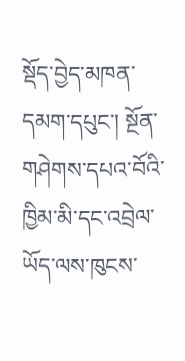སྡོད་བྱེད་མཁན་དམག་དཔུང་། སྔོན་གཤེགས་དཔའ་བོའི་ཁྱིམ་མི་དང་འབྲེལ་ཡོད་ལས་ཁུངས་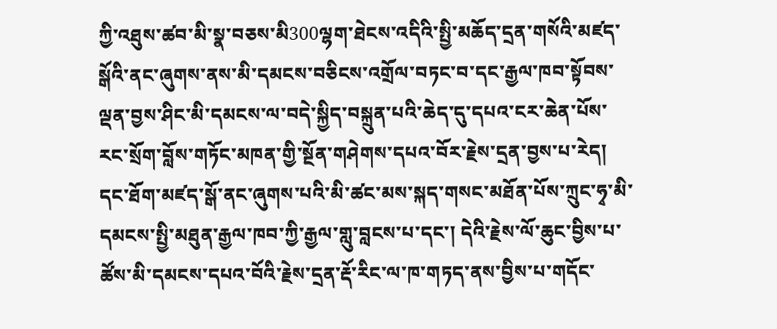ཀྱི་འཐུས་ཚབ་མི་སྣ་བཅས་མི300ལྷག་ཐེངས་འདིའི་སྤྱི་མཆོད་དྲན་གསོའི་མཛད་སྒོའི་ནང་ཞུགས་ནས་མི་དམངས་བཅིངས་འགྲོལ་བཏང་བ་དང་རྒྱལ་ཁབ་སྟོབས་ལྡན་བྱས་ཤིང་མི་དམངས་ལ་བདེ་སྐྱིད་བསྐྲུན་པའི་ཆེད་དུ་དཔའ་ངར་ཆེན་པོས་རང་སྲོག་བློས་གཏོང་མཁན་གྱི་སྔོན་གཤེགས་དཔའ་བོར་རྗེས་དྲན་བྱས་པ་རེད། དང་ཐོག་མཛད་སྒོ་ནང་ཞུགས་པའི་མི་ཚང་མས་སྐད་གསང་མཐོན་པོས་ཀྲུང་ཧྭ་མི་དམངས་སྤྱི་མཐུན་རྒྱལ་ཁབ་ཀྱི་རྒྱལ་གླུ་བླངས་པ་དང་། དེའི་རྗེས་ལོ་ཆུང་བྱིས་པ་ཚོས་མི་དམངས་དཔའ་བོའི་རྗེས་དྲན་རྡོ་རིང་ལ་ཁ་གཏད་ནས་བྱིས་པ་གདོང་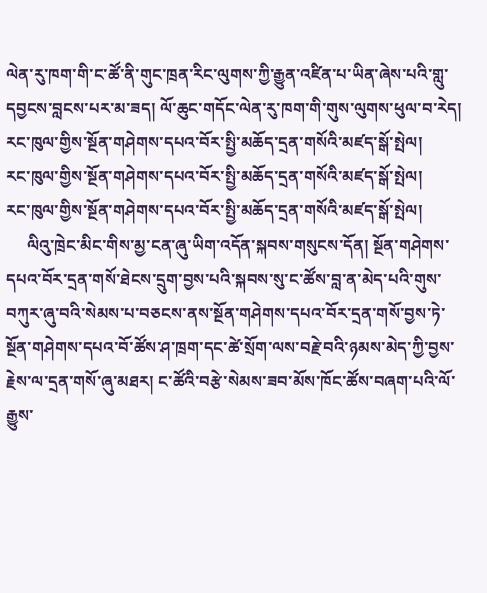ལེན་རུ་ཁག་གི་ང་ཚོ་ནི་གུང་ཁྲན་རིང་ལུགས་ཀྱི་རྒྱུན་འཛིན་པ་ཡིན་ཞེས་པའི་གླུ་དབྱངས་བླངས་པར་མ་ཟད། ལོ་ཆུང་གདོང་ལེན་རུ་ཁག་གི་གུས་ལུགས་ཕུལ་བ་རེད།
རང་ཁུལ་གྱིས་སྔོན་གཤེགས་དཔའ་བོར་སྤྱི་མཆོད་དྲན་གསོའི་མཛད་སྒོ་སྤེལ།
རང་ཁུལ་གྱིས་སྔོན་གཤེགས་དཔའ་བོར་སྤྱི་མཆོད་དྲན་གསོའི་མཛད་སྒོ་སྤེལ།
རང་ཁུལ་གྱིས་སྔོན་གཤེགས་དཔའ་བོར་སྤྱི་མཆོད་དྲན་གསོའི་མཛད་སྒོ་སྤེལ།
     ལིའུ་ཁྲེང་མིང་གིས་མྱ་ངན་ཞུ་ཡིག་འདོན་སྐབས་གསུངས་དོན། སྔོན་གཤེགས་དཔའ་བོར་དྲན་གསོ་ཐེངས་དྲུག་བྱས་པའི་སྐབས་སུ་ང་ཚོས་བླ་ན་མེད་པའི་གུས་བཀུར་ཞུ་བའི་སེམས་པ་བཅངས་ནས་སྔོན་གཤེགས་དཔའ་བོར་དྲན་གསོ་བྱས་ཏེ་སྔོན་གཤེགས་དཔའ་བོ་ཚོས་ཤ་ཁྲག་དང་ཚེ་སྲོག་ལས་བརྗེ་བའི་ཉམས་མེད་ཀྱི་བྱས་རྗེས་ལ་དྲན་གསོ་ཞུ་མཐར། ང་ཚོའི་བརྩེ་སེམས་ཟབ་མོས་ཁོང་ཚོས་བཞག་པའི་ལོ་རྒྱུས་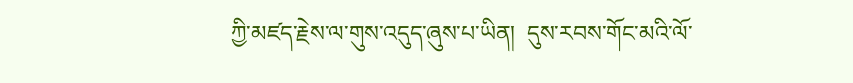ཀྱི་མཛད་རྗེས་ལ་གུས་འདུད་ཞུས་པ་ཡིན།  དུས་རབས་གོང་མའི་ལོ་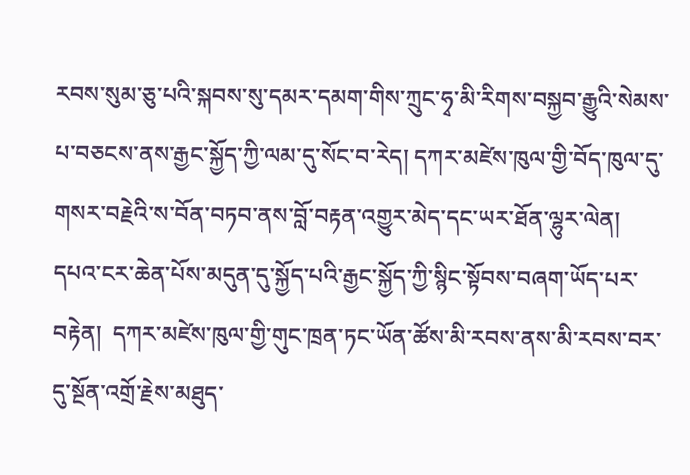རབས་སུམ་ཅུ་པའི་སྐབས་སུ་དམར་དམག་གིས་ཀྲུང་ཧྭ་མི་རིགས་བསྐྱབ་རྒྱུའི་སེམས་པ་བཅངས་ནས་རྒྱང་སྐྱོད་ཀྱི་ལམ་དུ་སོང་བ་རེད། དཀར་མཛེས་ཁུལ་གྱི་བོད་ཁུལ་དུ་གསར་བརྗེའི་ས་བོན་བཏབ་ནས་བློ་བརྟན་འགྱུར་མེད་དང་ཡར་ཐོན་ལྷུར་ལེན། དཔའ་ངར་ཆེན་པོས་མདུན་དུ་སྐྱོད་པའི་རྒྱང་སྐྱོད་ཀྱི་སྙིང་སྟོབས་བཞག་ཡོད་པར་བརྟེན།  དཀར་མཛེས་ཁུལ་གྱི་གུང་ཁྲན་ཏང་ཡོན་ཚོས་མི་རབས་ནས་མི་རབས་བར་དུ་སྔོན་འགྲོ་རྗེས་མཐུད་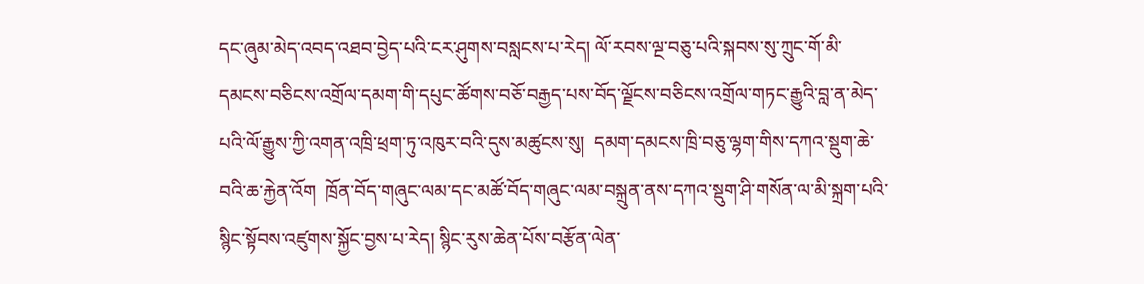དང་ཞུམ་མེད་འབད་འཐབ་བྱེད་པའི་ངར་ཤུགས་བསླངས་པ་རེད། ལོ་རབས་ལྔ་བཅུ་པའི་སྐབས་སུ་ཀྲུང་གོ་མི་དམངས་བཅིངས་འགྲོལ་དམག་གི་དཔུང་ཚོགས་བཅོ་བརྒྱད་པས་བོད་ལྗོངས་བཅིངས་འགྲོལ་གཏང་རྒྱུའི་བླ་ན་མེད་པའི་ལོ་རྒྱུས་ཀྱི་འགན་འཁྲི་ཕྲག་ཏུ་འཁུར་བའི་དུས་མཚུངས་སུ།  དམག་དམངས་ཁྲི་བཅུ་ལྷག་གིས་དཀའ་སྡུག་ཆེ་བའི་ཆ་རྐྱེན་འོག  ཁྲོན་བོད་གཞུང་ལམ་དང་མཚོ་བོད་གཞུང་ལམ་བསྐྲུན་ནས་དཀའ་སྡུག་ཤི་གསོན་ལ་མི་སྐྲག་པའི་སྙིང་སྟོབས་འཛུགས་སྐྱོང་བྱས་པ་རེད། སྙིང་རུས་ཆེན་པོས་བརྩོན་ལེན་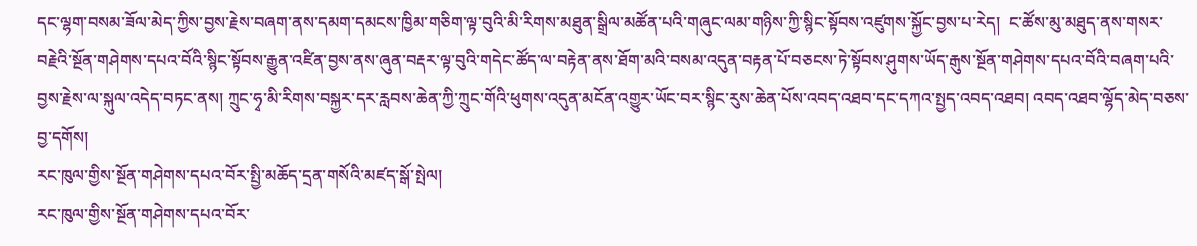དང་ལྷག་བསམ་ཟོལ་མེད་ཀྱིས་བྱས་རྗེས་བཞག་ནས་དམག་དམངས་ཁྱིམ་གཅིག་ལྟ་བུའི་མི་རིགས་མཐུན་སྒྲིལ་མཚོན་པའི་གཞུང་ལམ་གཉིས་ཀྱི་སྙིང་སྟོབས་འཛུགས་སྐྱོང་བྱས་པ་རེད།  ང་ཚོས་མུ་མཐུད་ནས་གསར་བརྗེའི་སྔོན་གཤེགས་དཔའ་བོའི་སྙིང་སྟོབས་རྒྱུན་འཛིན་བྱས་ནས་ཞུན་བརྡར་ལྟ་བུའི་གདེང་ཚོད་ལ་བརྟེན་ནས་ཐོག་མའི་བསམ་འདུན་བརྟན་པོ་བཅངས་ཏེ་སྟོབས་ཤུགས་ཡོད་རྒུས་སྔོན་གཤེགས་དཔའ་བོའི་བཞག་པའི་བྱས་རྗེས་ལ་སྐུལ་འདེད་བཏང་ནས། ཀྲུང་ཧྭ་མི་རིགས་བསྐྱར་དར་རླབས་ཆེན་ཀྱི་ཀྲུང་གོའི་ཕུགས་འདུན་མངོན་འགྱུར་ཡོང་བར་སྙིང་རུས་ཆེན་པོས་འབད་འཐབ་དང་དཀའ་སྤྱད་འབད་འཐབ། འབད་འཐབ་ལྷོད་མེད་བཅས་བྱ་དགོས།
རང་ཁུལ་གྱིས་སྔོན་གཤེགས་དཔའ་བོར་སྤྱི་མཆོད་དྲན་གསོའི་མཛད་སྒོ་སྤེལ།
རང་ཁུལ་གྱིས་སྔོན་གཤེགས་དཔའ་བོར་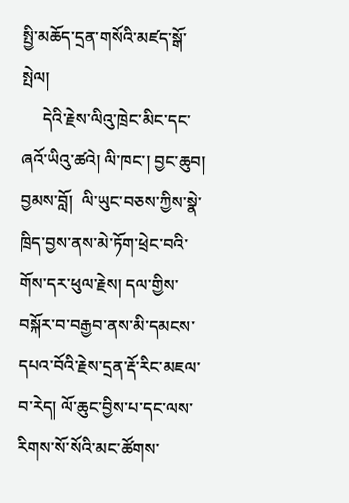སྤྱི་མཆོད་དྲན་གསོའི་མཛད་སྒོ་སྤེལ།
     དེའི་རྗེས་ལིའུ་ཁྲེང་མིང་དང་ཞའོ་ཡིའུ་ཚའེ། ལི་ཁང་། བྱང་ཆུབ། བྱམས་བློ།  ལི་ཡུང་བཅས་ཀྱིས་སྣེ་ཁྲིད་བྱས་ནས་མེ་ཏོག་ཕྲེང་བའི་གོས་དར་ཕུལ་རྗེས། དལ་གྱིས་བསྐོར་བ་བརྒྱབ་ནས་མི་དམངས་དཔའ་བོའི་རྗེས་དྲན་རྡོ་རིང་མཇལ་བ་རེད། ལོ་ཆུང་བྱིས་པ་དང་ལས་རིགས་སོ་སོའི་མང་ཚོགས་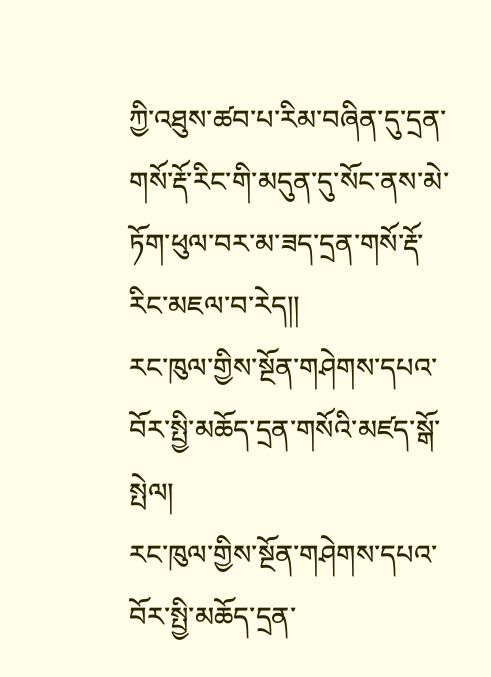ཀྱི་འཐུས་ཚབ་པ་རིམ་བཞིན་དུ་དྲན་གསོ་རྡོ་རིང་གི་མདུན་དུ་སོང་ནས་མེ་ཏོག་ཕུལ་བར་མ་ཟད་དྲན་གསོ་རྡོ་རིང་མཇལ་བ་རེད།།
རང་ཁུལ་གྱིས་སྔོན་གཤེགས་དཔའ་བོར་སྤྱི་མཆོད་དྲན་གསོའི་མཛད་སྒོ་སྤེལ།
རང་ཁུལ་གྱིས་སྔོན་གཤེགས་དཔའ་བོར་སྤྱི་མཆོད་དྲན་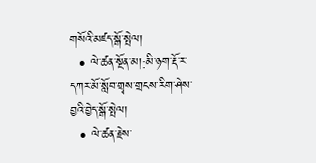གསོའི་མཛད་སྒོ་སྤེལ།
  • ལེ་ཚན་སྔོན་མ།:མི་ཉག་རྡོ་ར་དཀར་མོ་སློབ་གྲྭས་གྲངས་རིག་ཤེས་བྱའི་བྱེད་སྒོ་སྤེལ།
  • ལེ་ཚན་རྗེས་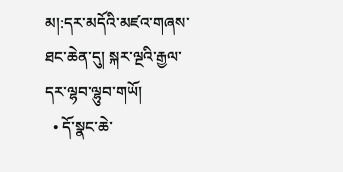མ།:དར་མདོའི་མཛའ་གཞས་ཐང་ཆེན་དུ། སྐར་ལྔའི་རྒྱལ་དར་ལྷབ་ལྷུབ་གཡོ།
  • དོ་སྣང་ཆེ་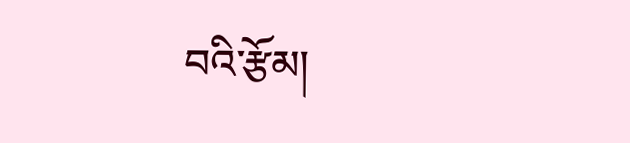བའི་རྩོམ།